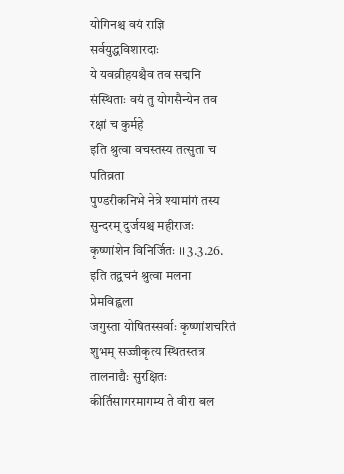योगिनश्च वयं राज्ञि सर्वयुद्धविशारदाः
ये यवव्रीहयश्चैव तव सद्मनि संस्थिताः वयं तु योगसैन्येन तव रक्षां च कुर्महे
इति श्रुत्वा वचस्तस्य तत्सुता च पतिव्रता
पुण्डरीकनिभे नेत्रे श्यामांगं तस्य सुन्दरम् दुर्जयश्च महीराजः कृष्णांशेन विनिर्जितः ।। 3.3.26.
इति तद्वचनं श्रुत्वा मलना प्रेमविह्वला
जगुस्ता योषितस्सर्वाः कृष्णांशचरितं शुभम् सज्जीकृत्य स्थितस्तत्र तालनाद्यैः सुरक्षितः
कीर्तिसागरमागम्य ते वीरा बल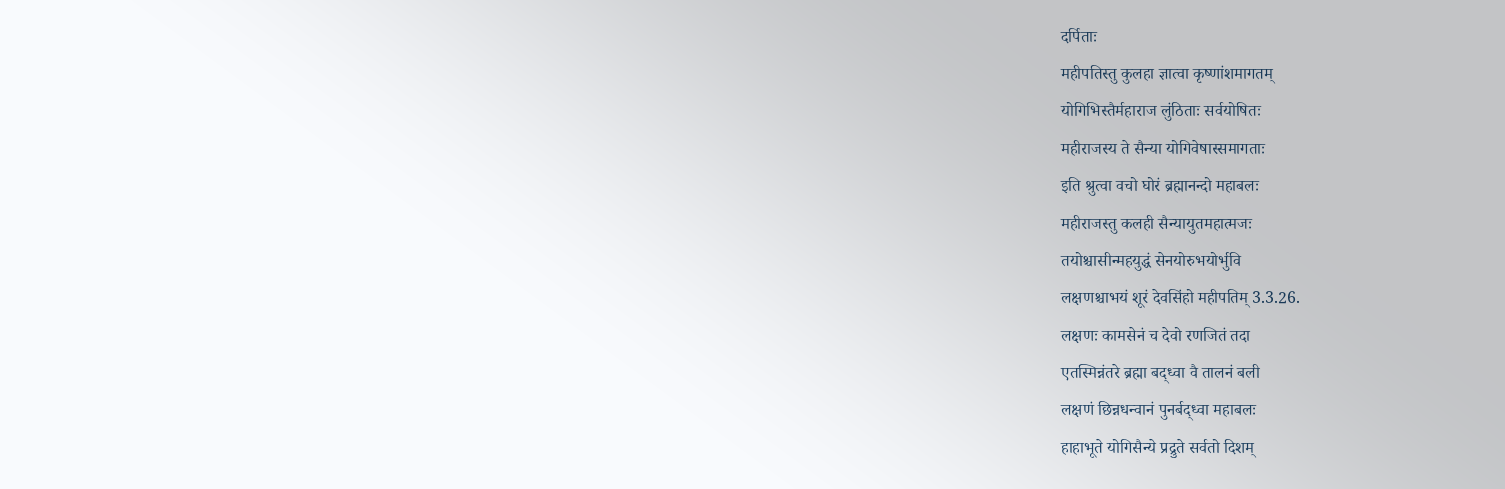दर्पिताः
महीपतिस्तु कुलहा ज्ञात्वा कृष्णांशमागतम्
योगिभिस्तैर्महाराज लुंठिताः सर्वयोषितः
महीराजस्य ते सैन्या योगिवेषास्समागताः
इति श्रुत्वा वचो घोरं ब्रह्मानन्दो महाबलः
महीराजस्तु कलही सैन्यायुतमहात्मजः
तयोश्चासीन्महयुद्धं सेनयोरुभयोर्भुवि
लक्षणश्चाभयं शूरं देवसिंहो महीपतिम् 3.3.26.
लक्षणः कामसेनं च देवो रणजितं तदा
एतस्मिन्नंतरे ब्रह्मा बद्ध्वा वै तालनं बली
लक्षणं छिन्नधन्वानं पुनर्बद्ध्वा महाबलः
हाहाभूते योगिसैन्ये प्रद्रुते सर्वतो दिशम्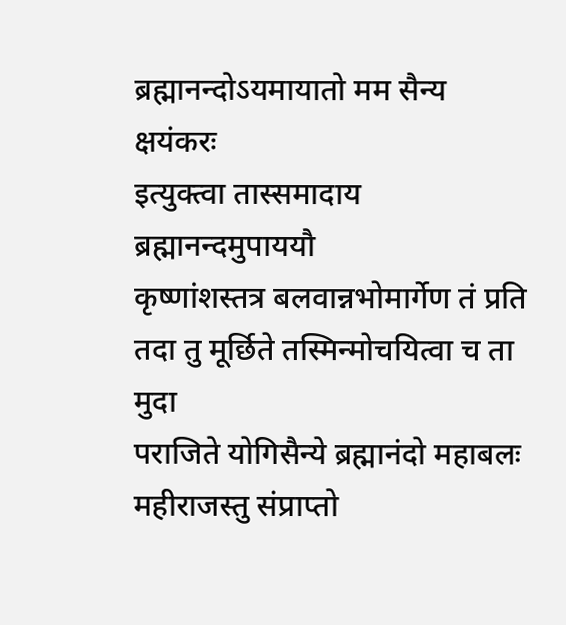ब्रह्मानन्दोऽयमायातो मम सैन्य क्षयंकरः
इत्युक्त्वा तास्समादाय ब्रह्मानन्दमुपाययौ
कृष्णांशस्तत्र बलवान्नभोमार्गेण तं प्रति
तदा तु मूर्छिते तस्मिन्मोचयित्वा च ता मुदा
पराजिते योगिसैन्ये ब्रह्मानंदो महाबलः
महीराजस्तु संप्राप्तो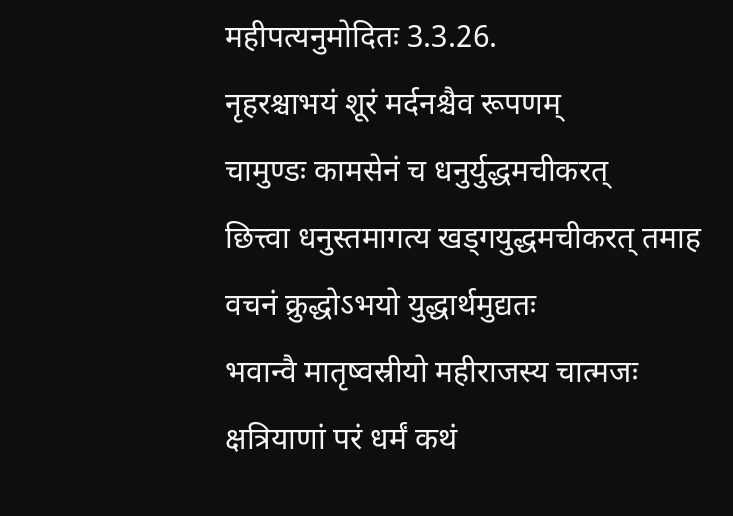महीपत्यनुमोदितः 3.3.26.
नृहरश्चाभयं शूरं मर्दनश्चैव रूपणम्
चामुण्डः कामसेनं च धनुर्युद्धमचीकरत्
छित्त्वा धनुस्तमागत्य खड्गयुद्धमचीकरत् तमाह वचनं क्रुद्धोऽभयो युद्धार्थमुद्यतः
भवान्वै मातृष्वस्रीयो महीराजस्य चात्मजः
क्षत्रियाणां परं धर्मं कथं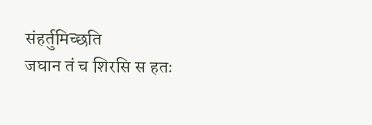संहर्तुमिच्छति
जघान तं च शिरसि स हतः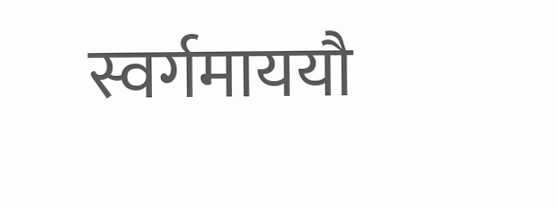स्वर्गमाययौ